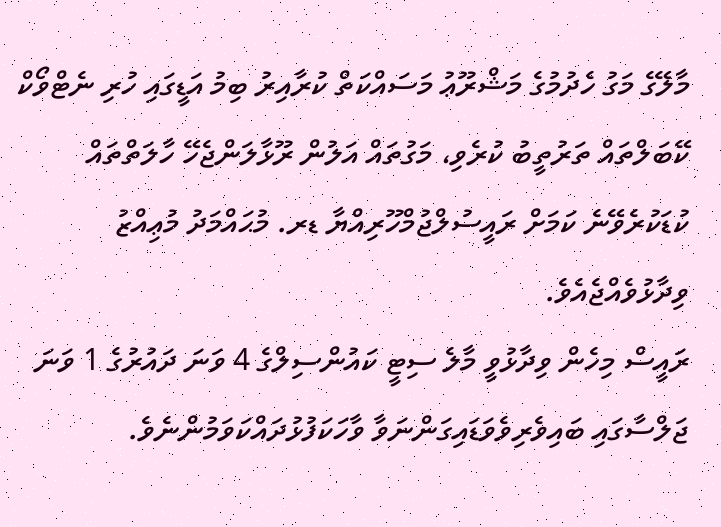މާލޭގެ މަގު ހެދުމުގެ މަޝްރޫޢު މަސައްކަތް ކުރާއިރު ބިމު އަޑީގައި ހުރި ނެޓްވޯކް ކޭބަލްތައް ތަރުތީބު ކުރެވި، މަގުތައް އަލުން ރޫޅާލަންޖެހޭ ހާލަތްތައް ކުޑަކުރެވޭނެ ކަމަށް ރައީސުލްޖުމްހޫރިއްޔާ ޑރ. މުޙައްމަދު މުޢިއްޒު ވިދާޅުވެއްޖެއެވެ.
ރައީސް މިހެން ވިދާޅުވީ މާލެ ސިޓީ ކައުންސިލްގެ 4 ވަނަ ދައުރުގެ 1 ވަނަ ޖަލްސާގައި ބައިވެރިވެވަޑައިގަންނަވާ ވާހަކަފުޅުދައްކަވަމުންނެވެ.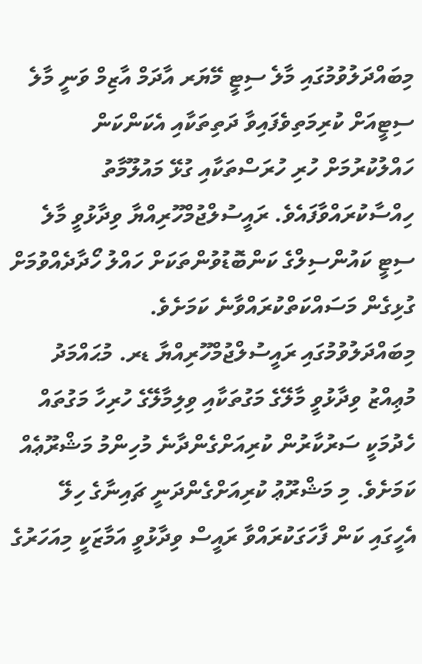މިބައްދަލުވުމުގައި މާލެ ސިޓީ މޭޔަރ އާދަމް އާޒިމް ވަނީ މާލެ ސިޓީއަށް ކުރިމަތިވެފައިވާ ދަތިތަކާއި އެކަންކަން ހައްލުކުރުމަށް ހުރި ހުރަސްތަކާއި ގުޅޭ މައުލޫމާތު ހިއްސާކުރައްވާފައެވެ. ރައީސުލްޖުމްހޫރިއްޔާ ވިދާޅުވީ މާލެ ސިޓީ ކައުންސިލްގެ ކަންބޮޑުވުންތަކަށް ހައްލު ހޯދާދެއްވުމަށް ގުޅިގެން މަސައްކަތްކުރައްވާނެ ކަމަށެވެ.
މިބައްދަލުވުމުގައި ރައީސުލްޖުމްހޫރިއްޔާ ޑރ. މުޙައްމަދު މުޢިއްޒު ވިދާޅުވީ މާލޭގެ މަގުތަކާއި ވިލިމާލޭގެ ހުރިހާ މަގުތައް ހެދުމަކީ ސަރުކާރުން ކުރިއަށްގެންދާނެ މުހިންމު މަޝްރޫޢެއް ކަމަށެވެ. މި މަޝްރޫޢު ކުރިއަށްގެންދަނީ ޗައިނާގެ ހިލޭ އެހީގައި ކަން ފާހަގަކުރައްވާ ރައީސް ވިދާޅުވީ އަމާޒަކީ މިއަހަރުގެ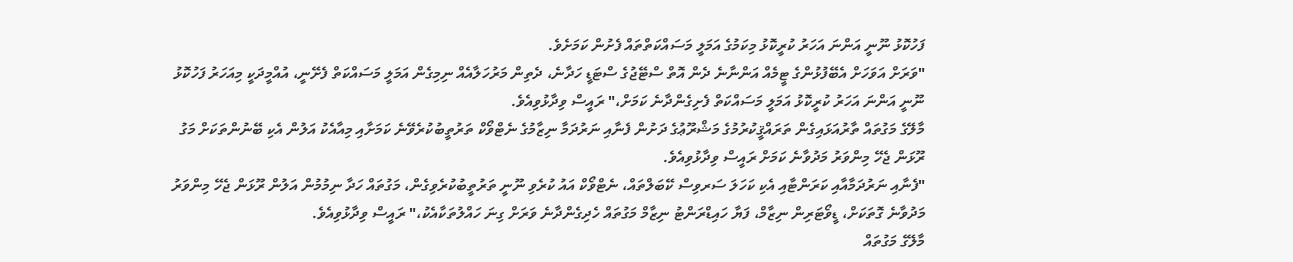ފަހުކޮޅު ނޫނީ އަންނަ އަހަރު ކުރީކޮޅު މިކަމުގެ އަމަލީ މަސައްކަތްތައް ފެށުން ކަމަށެވެ.
"ވަރަށް އަވަހަށް އެބޭފުޅުންގެ ޓީމެއް އަންނާނެ ދެން އޮތް ސްޓޭޖުގެ ސްޓަޑީ ހަދާނެ، ދެތިން މަރުހަލާއެއް ނިމިގެން އަމަލީ މަސައްކަތް ފެށޭނީ، އުއްމީދަކީ މިއަހަރު ފަހުކޮޅު ނޫނީ އަންނަ އަހަރު ކުރީކޮޅު އަމަލީ މަސައްކަތް ފެށިގެންދާނެ ކަމަށް،" ރައީސް ވިދާޅުވިއެވެ.
މާލޭގެ މަގުތައް ތާރުއަޅައިގެން ތަރައްޤީކުރުމުގެ މަޝްރޫޢުގެ ދަށުން ފެނާއި ނަރުދަމާ ނިޒާމުގެ ނެޓްވޯކް ތަރުތީބުކުރެވޭނެ ކަމަށާއި މިއާއެކު އަލުން އެކި ބޭނުންތަކަށް މަގު ރޫޅަން ޖެހޭ މިންވަރު މަދުވާނެ ކަމަށް ރައީސް ވިދާޅުވިއެވެ.
"ފެނާއި ނަރުދަމާއާއި ކަރަންޓާއި އެކި ކަހަލަ ސަރވިސް ކޭބަލްތައް، ނެޓްވޯކް އައު ކުރެވި ނޫނީ ތަރުތީބުކުރެވިގެން، މަގުތައް ހަދާ ނިމުމުން އަލުން ރޫޅަން ޖެހޭ މިންވަރު މަދުވާނެ ގޮތަކަށް، ޑީވޯޓަރިން ނިޒާމް، ފަޔާ ހައިޑްރަންޓު ނިޒާމް މަގުތައް ހެދިގެންދާނެ ވަރަށް ގިނަ ހައްލުތަކާއެކު،" ރައީސް ވިދާޅުވިއެވެ.
މާލޭގެ މަގުތައް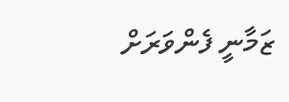ޒަމާނީ ފެންވަރަށް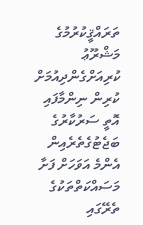ތަރައްޤީކުރުމުގެ މަޝްރޫޢު ކުރިއަށްގެންދިއުމަށް ކުރިން ނިންމާފައި އޮތީ ސަރުކާރުގެ ބަޖެޓުގެތެރެއިން އެންމެ އަވަހަށް ފަށާ މަސައްކަތްތަކުގެ ތެރޭގައި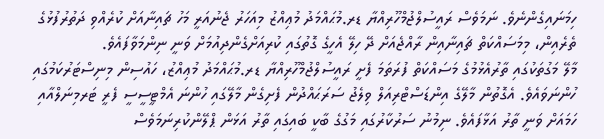ހިމަނައިގެންނެވެ. ނަމަވެސް ރައީސުލްޖުމްހޫރިއްޔާ ޑރ.މުޙައްމަދު މުޢިއްޒު މިއަހަރު ޖެނުއަރީ މަހު ޗައިނާއަށް ކުރެއްވި ދަތުރުފުޅުގެ ތެރެއިން، މިމަސައްކަތް ޗައިނާއިން ރާއްޖެއަށް ދޭ ހިލޭ އެހީގެ ގޮތުގައި ކުރިއަށްގެންދިއުމަށް ވަނީ ނިންމަވާފައެވެ.
މާލޭ މަގުތަކުގައި ތާރުއެޅުމުގެ މަސައްކަތް ފުރަތަމަ ފެށީ ރައީސުލްޖުމްހޫރިއްޔާ ޑރ.މުޙައްމަދު މުޢިއްޒު، ހައުސިން މިނިސްޓަރުކަމުގައި ހުންނަވައެވެ. އެގޮތުން މާލޭގެ އިންޑަސްޓްރިއަލް ވިލެޖު ސަރަޙައްދުން ފެށިގެން މާލޭގައި ހުންނަ އެމްޓީސީސީ ފެރީ ޓަރމިނަލްއާއި ހަމައަށް ވަނީ ތާރު އަޅާފައެވެ. ނިމުނު ސަރުކާރުގައި މަގުގެ ބާކީ ބައިގައި ތާރު އަޅަން ޕްލޭންކުރިނަމަވެސް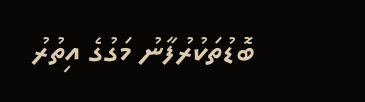ބޮޑުތަކުރުފާނު މަގުގެ އިތުރު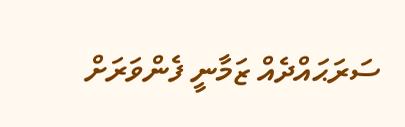ސަރަޙައްދެއް ޒަމާނީ ފެންވަރަށް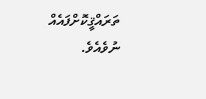ތަރައްޤީކޮށްފައެއް ނުވެއެވެ.